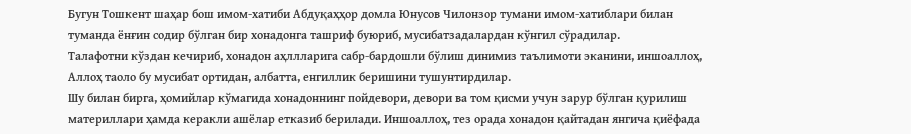Бугун Тошкент шаҳар бош имом-хатиби Абдуқаҳҳор домла Юнусов Чилонзор тумани имом-хатиблари билан туманда ёнғин содир бўлган бир хонадонга ташриф буюриб, мусибатзадалардан кўнгил сўрадилар.
Талафотни кўздан кечириб, хонадон аҳллларига сабр-бардошли бўлиш динимиз таълимоти эканини, иншоаллоҳ, Аллоҳ таоло бу мусибат ортидан, албатта, енгиллик беришини тушунтирдилар.
Шу билан бирга, ҳомийлар кўмагида хонадоннинг пойдевори, девори ва том қисми учун зарур бўлган қурилиш материллари ҳамда керакли ашёлар етказиб берилади. Иншоаллоҳ, тез орада хонадон қайтадан янгича қиёфада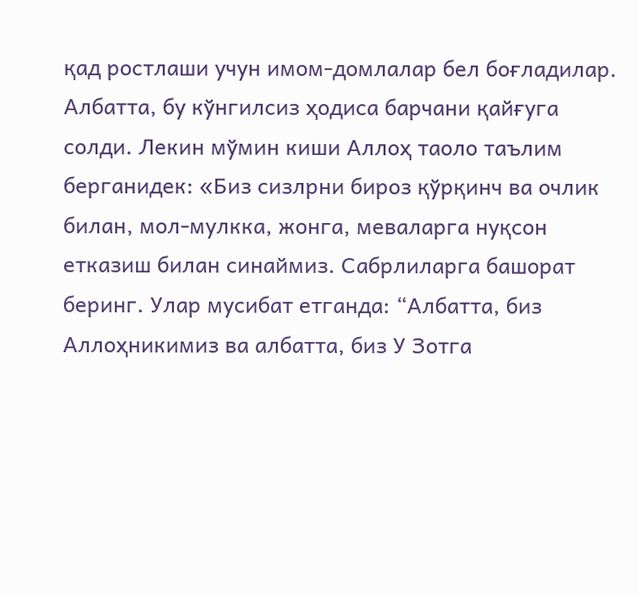қад ростлаши учун имом-домлалар бел боғладилар.
Албатта, бу кўнгилсиз ҳодиса барчани қайғуга солди. Лекин мўмин киши Аллоҳ таоло таълим берганидек: «Биз сизлрни бироз қўрқинч ва очлик билан, мол-мулкка, жонга, меваларга нуқсон етказиш билан синаймиз. Сабрлиларга башорат беринг. Улар мусибат етганда: “Албатта, биз Аллоҳникимиз ва албатта, биз У Зотга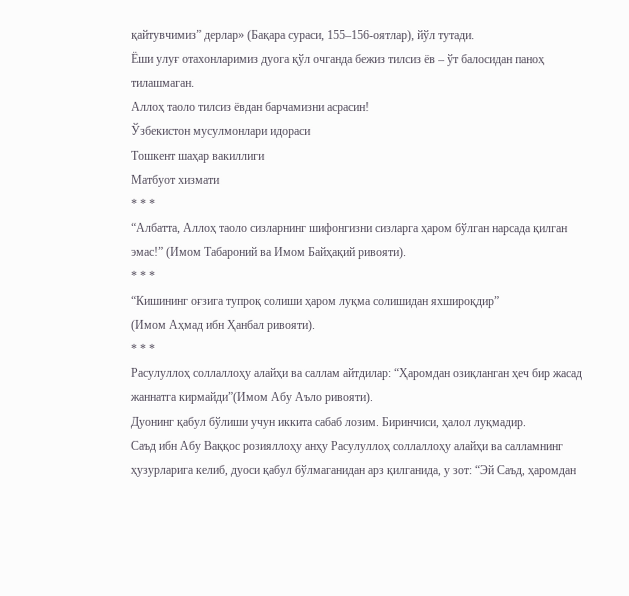қайтувчимиз” дерлар» (Бақара сураси, 155–156-оятлар), йўл тутади.
Ёши улуғ отахонларимиз дуога қўл очганда бежиз тилсиз ёв – ўт балосидан паноҳ тилашмаган.
Аллоҳ таоло тилсиз ёвдан барчамизни асрасин!
Ўзбекистон мусулмонлари идораси
Тошкент шаҳар вакиллиги
Матбуот хизмати
* * *
“Албатта, Аллоҳ таоло сизларнинг шифонгизни сизларга ҳаром бўлган нарсада қилган эмас!” (Имом Табароний ва Имом Байҳақий ривояти).
* * *
“Кишининг оғзига тупроқ солиши ҳаром луқма солишидан яхшироқдир”
(Имом Аҳмад ибн Ҳанбал ривояти).
* * *
Расулуллоҳ соллаллоҳу алайҳи ва саллам айтдилар: “Ҳаромдан озиқланган ҳеч бир жасад жаннатга кирмайди”(Имом Абу Аъло ривояти).
Дуонинг қабул бўлиши учун иккита сабаб лозим. Биринчиси, ҳалол луқмадир.
Саъд ибн Абу Ваққос розияллоҳу анҳу Расулуллоҳ соллаллоҳу алайҳи ва салламнинг ҳузурларига келиб, дуоси қабул бўлмаганидан арз қилганида, у зот: “Эй Саъд, ҳаромдан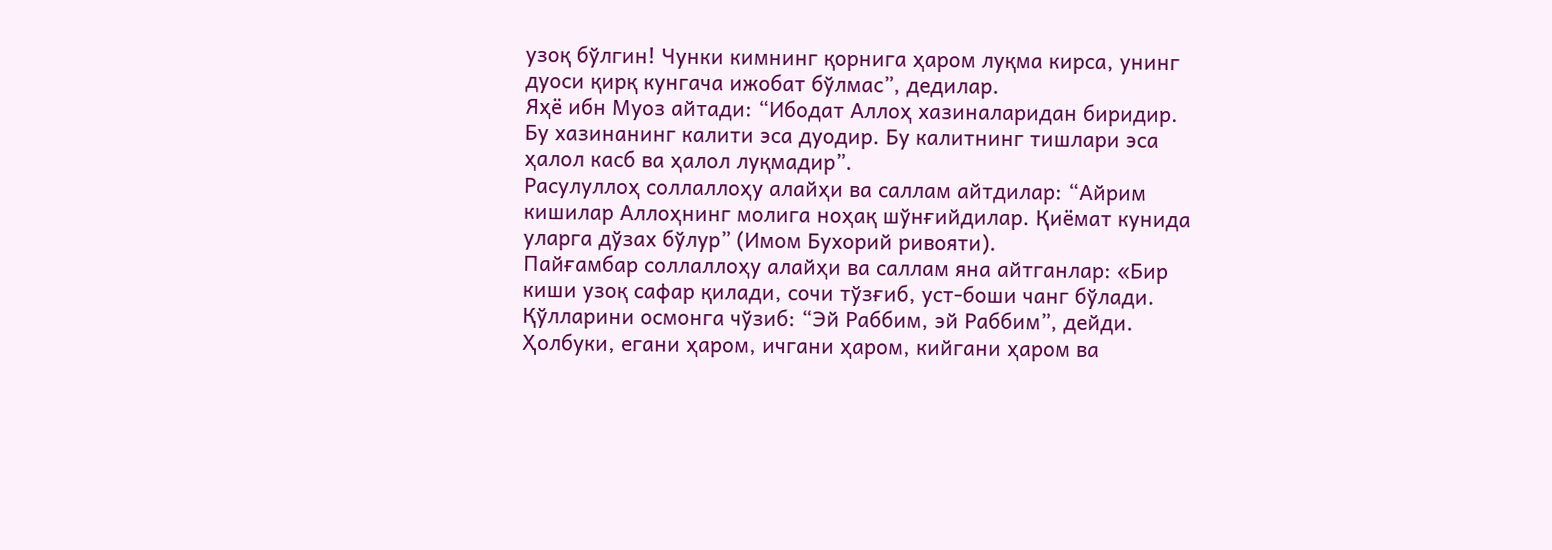узоқ бўлгин! Чунки кимнинг қорнига ҳаром луқма кирса, унинг дуоси қирқ кунгача ижобат бўлмас”, дедилар.
Яҳё ибн Муоз айтади: “Ибодат Аллоҳ хазиналаридан биридир. Бу хазинанинг калити эса дуодир. Бу калитнинг тишлари эса ҳалол касб ва ҳалол луқмадир”.
Расулуллоҳ соллаллоҳу алайҳи ва саллам айтдилар: “Айрим кишилар Аллоҳнинг молига ноҳақ шўнғийдилар. Қиёмат кунида уларга дўзах бўлур” (Имом Бухорий ривояти).
Пайғамбар соллаллоҳу алайҳи ва саллам яна айтганлар: «Бир киши узоқ сафар қилади, сочи тўзғиб, уст-боши чанг бўлади. Қўлларини осмонга чўзиб: “Эй Раббим, эй Раббим”, дейди. Ҳолбуки, егани ҳаром, ичгани ҳаром, кийгани ҳаром ва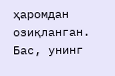ҳаромдан озиқланган. Бас, унинг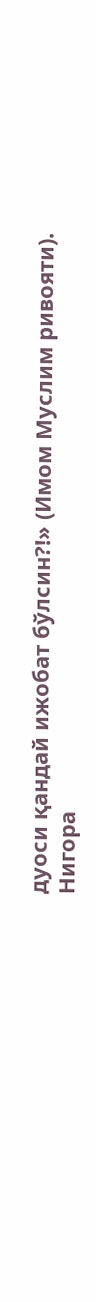дуоси қандай ижобат бўлсин?!» (Имом Муслим ривояти).
Нигора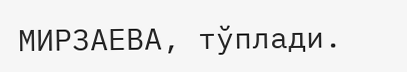МИРЗАЕВА, тўплади.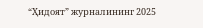“Ҳидоят” журналининг 2025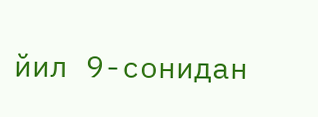йил 9-сонидан